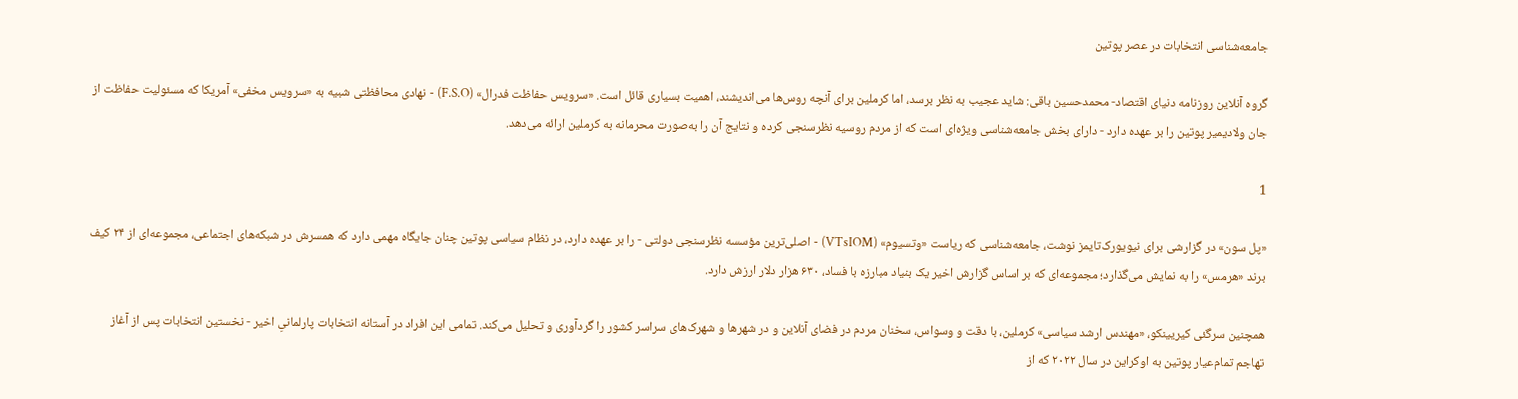جامعه‌شناسی انتخابات در عصر پوتین

گروه آنلاین روزنامه دنیای اقتصاد- محمدحسین باقی: شاید عجیب به نظر برسد، اما کرملین برای آنچه روس‌ها می‌اندیشند، اهمیت بسیاری قائل است. «سرویس حفاظت فدرال» (F.S.O) - نهادی محافظتی شبیه به «سرویس مخفی» آمریکا که مسئولیت حفاظت از جان ولادیمیر پوتین را بر عهده دارد - دارای بخش جامعه‌شناسی ویژه‌ای است که از مردم روسیه نظرسنجی کرده و نتایج آن را به‌صورت محرمانه به کرملین ارائه می‌دهد.

1

«پل سون» در گزارشی برای نیویورک‌تایمز نوشت، جامعه‌شناسی که ریاست «وتسیوم» (VTsIOM) - اصلی‌ترین مؤسسه نظرسنجی دولتی - را بر عهده دارد، در نظام سیاسی پوتین چنان جایگاه مهمی دارد که همسرش در شبکه‌های اجتماعی، مجموعه‌ای از ۲۴ کیف برند «هرمس» را به نمایش می‌گذارد؛ مجموعه‌ای که بر اساس گزارش اخیر یک بنیاد مبارزه با فساد، ۶۳۰ هزار دلار ارزش دارد.

همچنین سرگئی کیریینکو، «مهندس ارشد سیاسی» کرملین، با دقت و وسواس، سخنان مردم در فضای آنلاین و در شهرها و شهرک‌های سراسر کشور را گردآوری و تحلیل می‌کند. تمامی این افراد در آستانه انتخابات پارلمانیِ اخیر - نخستین انتخابات پس از آغاز تهاجم تمام‌عیار پوتین به اوکراین در سال ۲۰۲۲ که از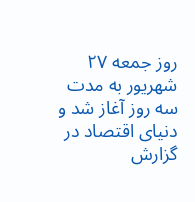روز جمعه ۲۷ شهریور به مدت سه روز آغاز شد و دنیای اقتصاد در گزارش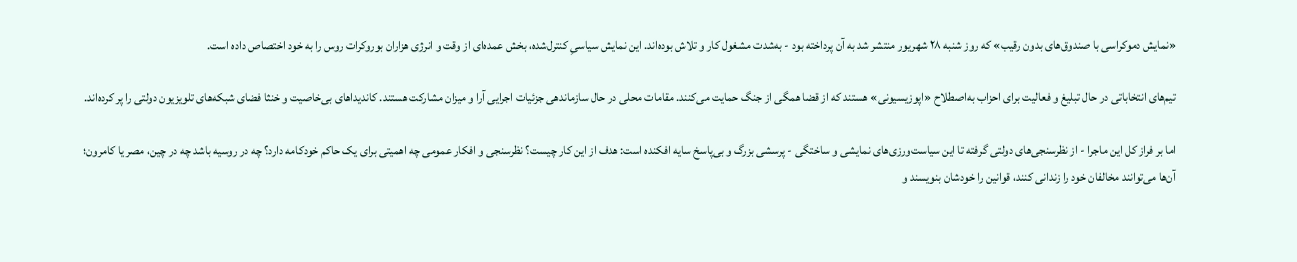«نمایش دموکراسی با صندوق‌های بدون رقیب» که روز شنبه ۲۸ شهریور منتشر شد به آن پرداخته بود - به‌شدت مشغول کار و تلاش بوده‌اند. این نمایش سیاسیِ کنترل‌شده، بخش عمده‌ای از وقت و انرژی هزاران بوروکرات روس را به خود اختصاص داده است.

تیم‌های انتخاباتی در حال تبلیغ و فعالیت برای احزاب به‌اصطلاح «اپوزیسیونی» هستند که از قضا همگی از جنگ حمایت می‌کنند. مقامات محلی در حال سازماندهی جزئیات اجرایی آرا و میزان مشارکت هستند. کاندیداهای بی‌خاصیت و خنثا فضای شبکه‌های تلویزیون دولتی را پر کرده‌اند.

اما بر فراز کل این ماجرا - از نظرسنجی‌های دولتی گرفته تا این سیاست‌ورزی‌های نمایشی و ساختگی - پرسشی بزرگ و بی‌پاسخ سایه افکنده است: هدف از این کار چیست؟ نظرسنجی و افکار عمومی چه اهمیتی برای یک حاکم خودکامه دارد؟ چه در روسیه باشد چه در چین، مصر یا کامرون؛ آن‌ها می‌توانند مخالفان خود را زندانی کنند، قوانین را خودشان بنویسند و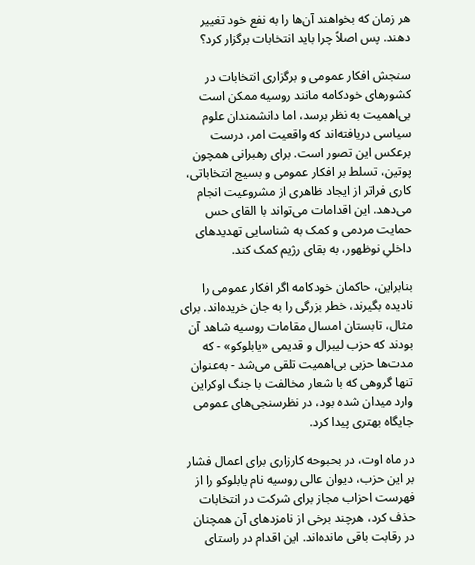هر زمان که بخواهند آن‌ها را به نفع خود تغییر دهند. پس اصلاً چرا باید انتخابات برگزار کرد؟

سنجش افکار عمومی و برگزاری انتخابات در کشورهای خودکامه مانند روسیه ممکن است بی‌اهمیت به نظر برسد، اما دانشمندان علوم سیاسی دریافته‌اند که واقعیت امر، درست برعکس این تصور است. برای رهبرانی همچون پوتین، تسلط بر افکار عمومی و بسیج انتخاباتی، کاری فراتر از ایجاد ظاهری از مشروعیت انجام می‌دهد. این اقدامات می‌تواند با القای حس حمایت مردمی و کمک به شناسایی تهدیدهای داخلیِ نوظهور، به بقای رژیم کمک کند.

بنابراین، حاکمان خودکامه اگر افکار عمومی را نادیده بگیرند، خطر بزرگی را به جان خریده‌اند. برای مثال، تابستان امسال مقامات روسیه شاهد آن بودند که حزب لیبرال و قدیمی «یابلوکو» - که مدت‌ها حزبی بی‌اهمیت تلقی می‌شد - به‌عنوان تنها گروهی که با شعار مخالفت با جنگ اوکراین وارد میدان شده بود، در نظرسنجی‌های عمومی جایگاه بهتری پیدا کرد.

در ماه اوت، در بحبوحه کارزاری برای اعمال فشار بر این حزب، دیوان عالی روسیه نام یابلوکو را از فهرست احزاب مجاز برای شرکت در انتخابات حذف کرد، هرچند برخی از نامزدهای آن همچنان در رقابت باقی مانده‌اند. این اقدام در راستای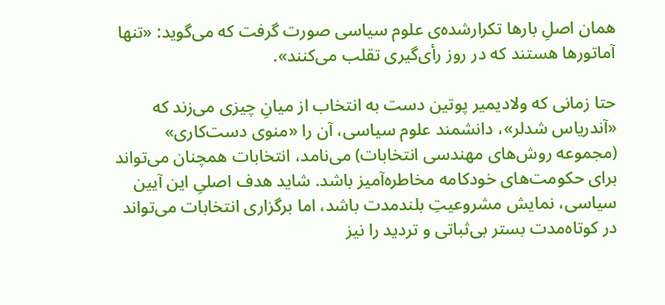همان اصلِ بارها تکرارشده‌ی علوم سیاسی صورت گرفت که می‌گوید: «تنها آماتورها هستند که در روز رأی‌گیری تقلب می‌کنند».

حتا زمانی که ولادیمیر پوتین دست به انتخاب از میانِ چیزی می‌زند که «آندریاس شدلر»، دانشمند علوم سیاسی، آن را «منوی دست‌کاری» (مجموعه روش‌های مهندسی انتخابات) می‌نامد، انتخابات همچنان می‌تواند برای حکومت‌های خودکامه مخاطره‌آمیز باشد. شاید هدف اصلیِ این آیین سیاسی، نمایش مشروعیتِ بلندمدت باشد، اما برگزاری انتخابات می‌تواند در کوتاه‌مدت بستر بی‌ثباتی و تردید را نیز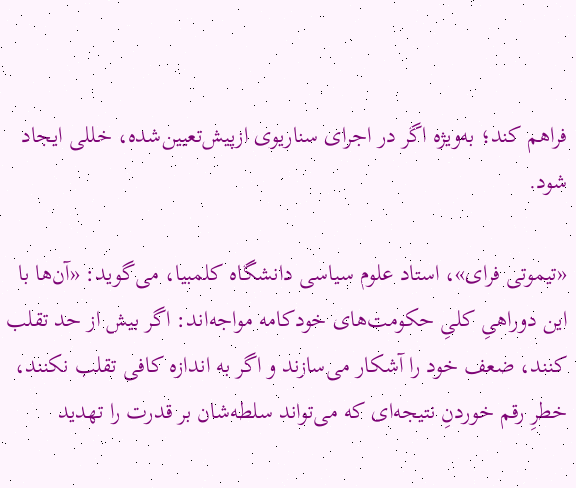فراهم کند؛ به‌ویژه اگر در اجرای سناریوی ازپیش‌تعیین‌شده، خللی ایجاد شود.

«تیموتی فرای»، استاد علوم سیاسی دانشگاه کلمبیا، می‌گوید: «آن‌ها با این دوراهیِ کلیِ حکومت‌های خودکامه مواجه‌اند: اگر بیش از حد تقلب کنند، ضعف خود را آشکار می‌سازند و اگر به اندازه کافی تقلب نکنند، خطرِ رقم خوردنِ نتیجه‌ای که می‌تواند سلطه‌شان بر قدرت را تهدید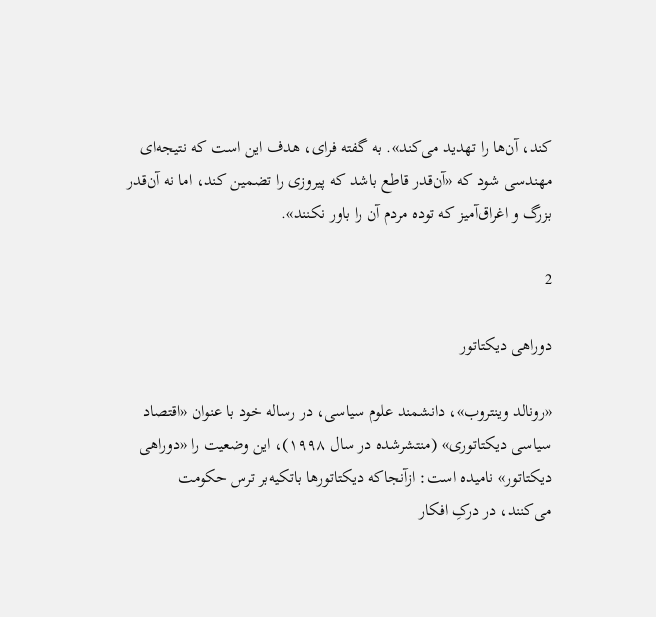کند، آن‌ها را تهدید می‌کند». به گفته فرای، هدف این است که نتیجه‌ای مهندسی شود که «آن‌قدر قاطع باشد که پیروزی را تضمین کند، اما نه آن‌قدر بزرگ و اغراق‌آمیز که توده مردم آن را باور نکنند».

2

دوراهی دیکتاتور

«رونالد وینتروب»، دانشمند علوم سیاسی، در رساله خود با عنوان «اقتصاد سیاسی دیکتاتوری» (منتشرشده در سال ۱۹۹۸)، این وضعیت را «دوراهی دیکتاتور» نامیده است: ازآنجاکه دیکتاتورها باتکیه‌بر ترس حکومت می‌کنند، در درکِ افکار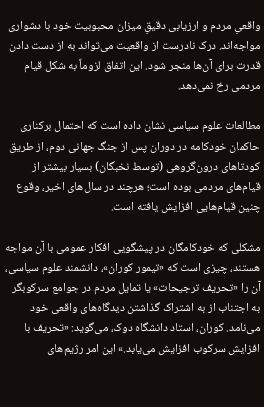واقعیِ مردم و ارزیابی دقیقِ میزان محبوبیت خود با دشواری مواجه‌اند. درک نادرست از واقعیت می‌تواند به از دست دادن قدرت برای آن‌ها منجر شود. این اتفاق لزوماً به شکل قیام مردمی رخ نمی‌دهد.

مطالعات علوم سیاسی نشان داده است که احتمال برکناری حاکمان خودکامه در دوران پس از جنگ جهانی دوم، از طریق کودتاهای درون‌گروهی (توسط نخبگان) بسیار بیشتر از قیام‌های مردمی بوده است؛ هرچند در سال‌های اخیر، وقوع چنین قیام‌هایی افزایش یافته است.

مشکلی که خودکامگان در پیشگویی افکار عمومی با آن مواجه هستند، چیزی است که «تیمور کوران»، دانشمند علوم سیاسی، آن را «تحریف ترجیحات» یا تمایل مردم در جوامع سرکوبگر به اجتناب از به اشتراک گذاشتن دیدگاه‌های واقعی خود می‌نامد. کوران، استاد دانشگاه دوک، می‌گوید: «تحریف با افزایش سرکوب افزایش می‌یابد.» این امر رژیم‌های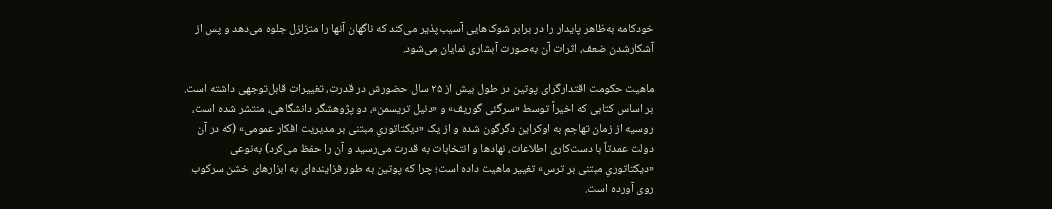خودکامه به‌ظاهر پایدار را در برابر شوک‌هایی آسیب‌پذیر می‌کند که ناگهان آنها را متزلزل جلوه می‌دهد و پس از آشکارشدن ضعف، اثرات آن به‌صورت آبشاری نمایان می‌شود.

ماهیت حکومت اقتدارگرای پوتین در طول بیش از ۲۵ سال حضورش در قدرت، تغییرات قابل‌توجهی داشته است. بر اساس کتابی که اخیراً توسط «سرگئی گوریف» و «دنیل تریسمن»، دو پژوهشگر دانشگاهی، منتشر شده است، روسیه از زمان تهاجم به اوکراین دگرگون شده و از یک «دیکتاتوریِ مبتنی بر مدیریت افکار عمومی» (که در آن دولت عمدتاً با دست‌کاری اطلاعات، نهادها و انتخابات به قدرت می‌رسید و آن را حفظ می‌کرد) به‌نوعی «دیکتاتوریِ مبتنی بر ترس» تغییر ماهیت داده است؛ چرا که پوتین به طور فزاینده‌ای به ابزارهای خشن سرکوب روی آورده است.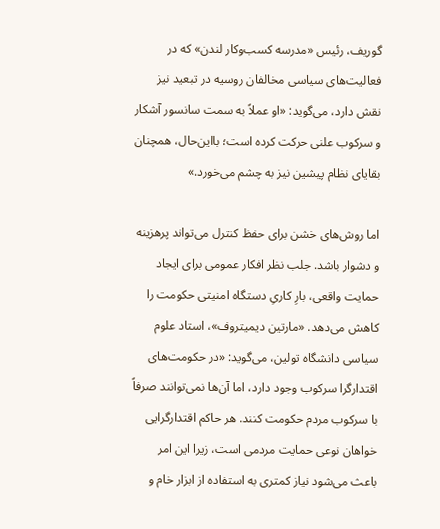گوریف، رئیس «مدرسه کسب‌وکار لندن» که در فعالیت‌های سیاسی مخالفان روسیه در تبعید نیز نقش دارد، می‌گوید: «او عملاً به سمت سانسور آشکار و سرکوب علنی حرکت کرده است؛ بااین‌حال، همچنان بقایای نظام پیشین نیز به چشم می‌خورد.»

اما روش‌های خشن برای حفظ کنترل می‌تواند پرهزینه و دشوار باشد. جلب نظر افکار عمومی برای ایجاد حمایت واقعی، بارِ کاریِ دستگاه امنیتی حکومت را کاهش می‌دهد. «مارتین دیمیتروف»، استاد علوم سیاسی دانشگاه تولین، می‌گوید: «در حکومت‌های اقتدارگرا سرکوب وجود دارد، اما آن‌ها نمی‌توانند صرفاً با سرکوب مردم حکومت کنند. هر حاکم اقتدارگرایی خواهان نوعی حمایت مردمی است، زیرا این امر باعث می‌شود نیاز کمتری به استفاده از ابزار خام و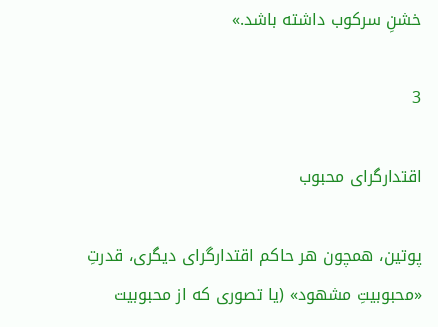خشنِ سرکوب داشته باشد.»

3

اقتدارگرای محبوب

پوتین، همچون هر حاکم اقتدارگرای دیگری، قدرتِ «محبوبیتِ مشهود» (یا تصوری که از محبوبیت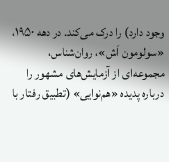وجود دارد) را درک می‌کند. در دهه ۱۹۵۰، «سولومون اَش»، روان‌شناس، مجموعه‌ای از آزمایش‌های مشهور را درباره پدیده «هم‌نوایی» (تطبیق رفتار با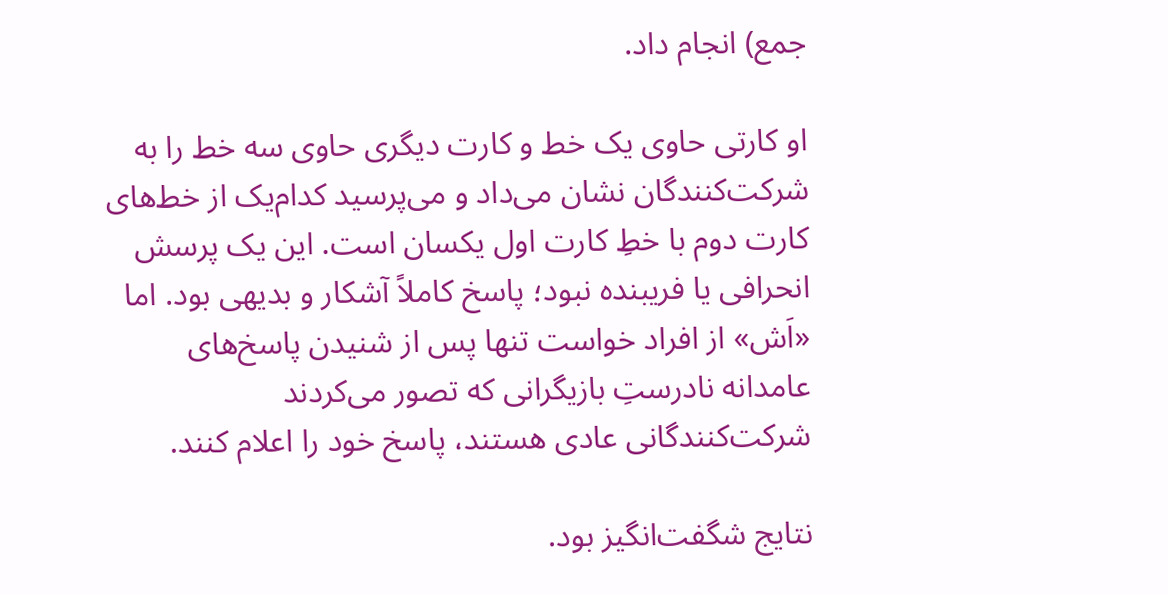جمع) انجام داد.

او کارتی حاوی یک خط و کارت دیگری حاوی سه خط را به شرکت‌کنندگان نشان می‌داد و می‌پرسید کدام‌یک از خط‌های کارت دوم با خطِ کارت اول یکسان است. این یک پرسش انحرافی یا فریبنده نبود؛ پاسخ کاملاً آشکار و بدیهی بود. اما «اَش» از افراد خواست تنها پس از شنیدن پاسخ‌های عامدانه نادرستِ بازیگرانی که تصور می‌کردند شرکت‌کنندگانی عادی هستند، پاسخ خود را اعلام کنند.

نتایج شگفت‌انگیز بود.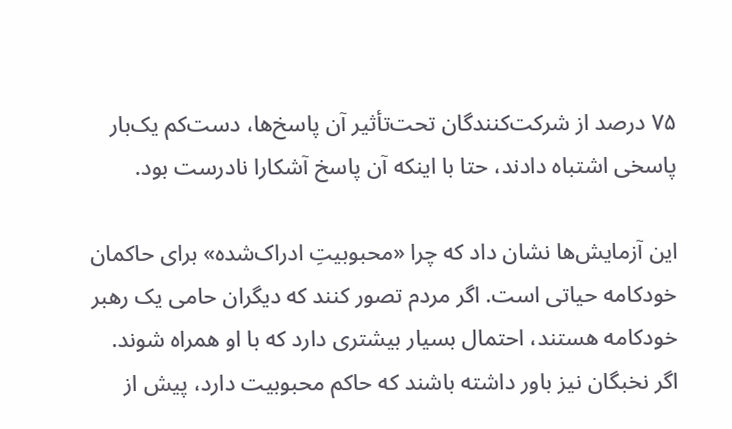۷۵ درصد از شرکت‌کنندگان تحت‌تأثیر آن پاسخ‌ها، دست‌کم یک‌بار پاسخی اشتباه دادند، حتا با اینکه آن پاسخ آشکارا نادرست بود.

این آزمایش‌ها نشان داد که چرا «محبوبیتِ ادراک‌شده» برای حاکمان خودکامه حیاتی است. اگر مردم تصور کنند که دیگران حامی یک رهبر خودکامه هستند، احتمال بسیار بیشتری دارد که با او همراه شوند. اگر نخبگان نیز باور داشته باشند که حاکم محبوبیت دارد، پیش از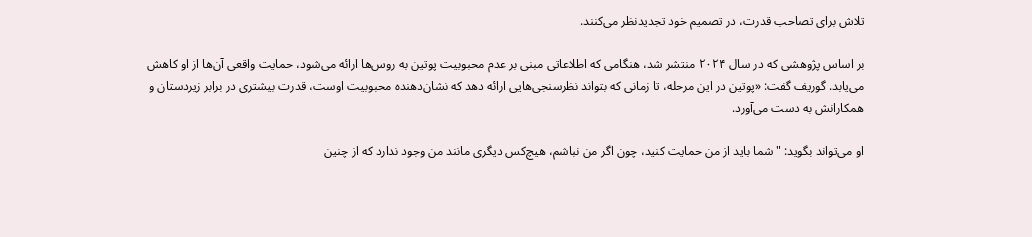تلاش برای تصاحب قدرت، در تصمیم خود تجدیدنظر می‌کنند.

بر اساس پژوهشی که در سال ۲۰۲۴ منتشر شد، هنگامی که اطلاعاتی مبنی بر عدم محبوبیت پوتین به روس‌ها ارائه می‌شود، حمایت واقعی آن‌ها از او کاهش می‌یابد. گوریف گفت: «پوتین در این مرحله، تا زمانی که بتواند نظرسنجی‌هایی ارائه دهد که نشان‌دهنده محبوبیت اوست، قدرت بیشتری در برابر زیردستان و همکارانش به دست می‌آورد.

او می‌تواند بگوید: "شما باید از من حمایت کنید، چون اگر من نباشم، هیچ‌کس دیگری مانند من وجود ندارد که از چنین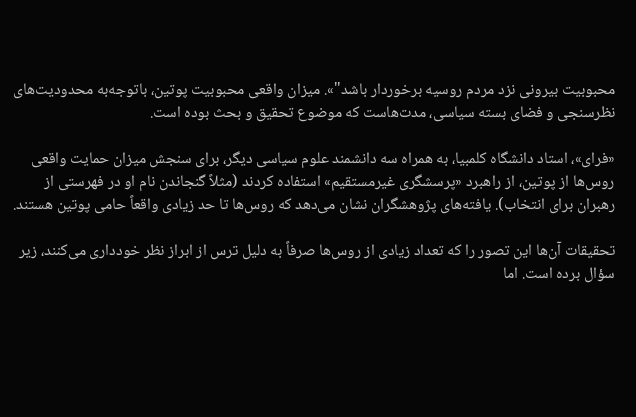محبوبیت بیرونی نزد مردم روسیه برخوردار باشد"». میزان واقعی محبوبیت پوتین، باتوجه‌به محدودیت‌های نظرسنجی و فضای بسته سیاسی، مدت‌هاست که موضوع تحقیق و بحث بوده است.

«فرای»، استاد دانشگاه کلمبیا، به همراه سه دانشمند علوم سیاسی دیگر، برای سنجش میزان حمایت واقعی روس‌ها از پوتین، از راهبرد «پرسشگری غیرمستقیم» استفاده کردند (مثلاً گنجاندن نام او در فهرستی از رهبران برای انتخاب). یافته‌های پژوهشگران نشان می‌دهد که روس‌ها تا حد زیادی واقعاً حامی پوتین هستند.

تحقیقات آن‌ها این تصور را که تعداد زیادی از روس‌ها صرفاً به دلیل ترس از ابراز نظر خودداری می‌کنند، زیر سؤال برده است. اما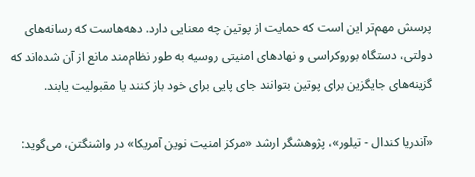پرسش مهم‌تر این است که حمایت از پوتین چه معنایی دارد. دهه‌هاست که رسانه‌های دولتی، دستگاه بوروکراسی و نهادهای امنیتی روسیه به طور نظام‌مند مانع از آن شده‌اند که گزینه‌های جایگزین برای پوتین بتوانند جای پایی برای خود باز کنند یا مقبولیت یابند.

«آندریا کندال - تیلور»، پژوهشگر ارشد «مرکز امنیت نوین آمریکا» در واشنگتن، می‌گوید: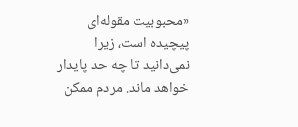«محبوبیت مقوله‌ای پیچیده است، زیرا نمی‌دانید تا چه حد پایدار خواهد ماند. مردم ممکن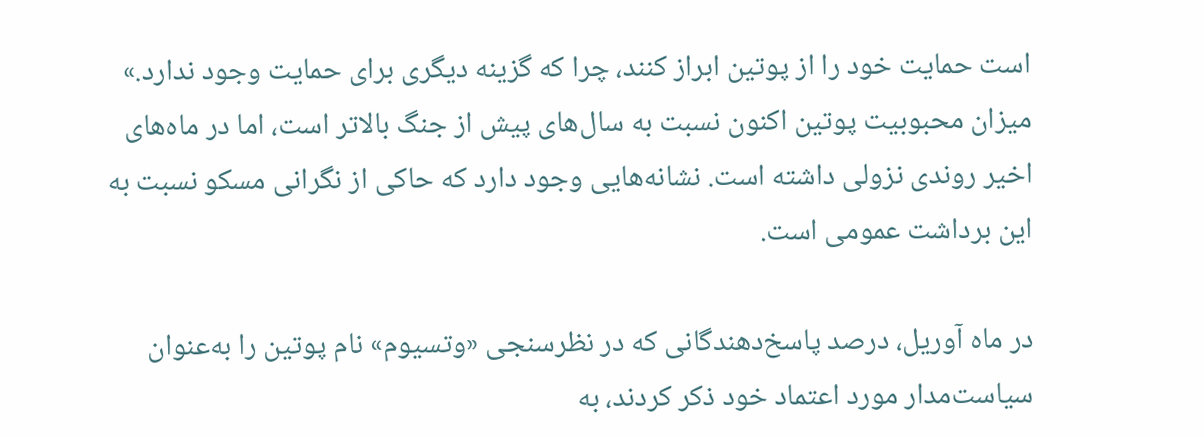است حمایت خود را از پوتین ابراز کنند، چرا که گزینه دیگری برای حمایت وجود ندارد.» میزان محبوبیت پوتین اکنون نسبت به سال‌های پیش از جنگ بالاتر است، اما در ماه‌های اخیر روندی نزولی داشته است. نشانه‌هایی وجود دارد که حاکی از نگرانی مسکو نسبت به این برداشت عمومی است.

در ماه آوریل، درصد پاسخ‌دهندگانی که در نظرسنجی «وتسیوم» نام پوتین را به‌عنوان سیاست‌مدار مورد اعتماد خود ذکر کردند، به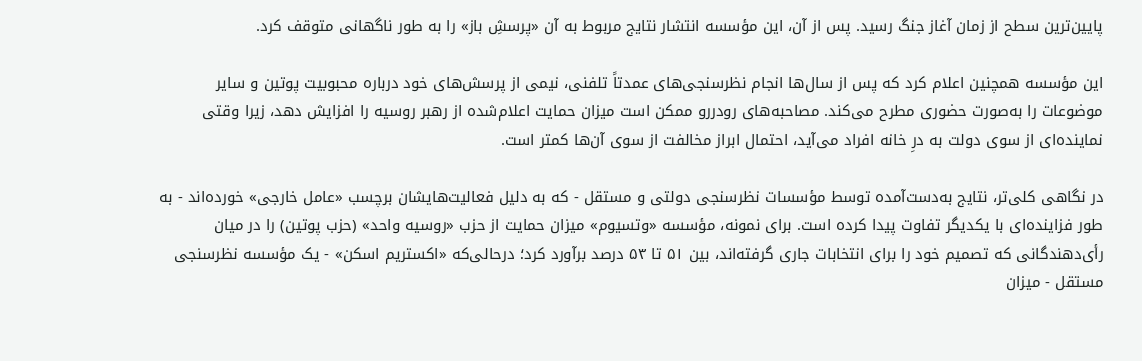پایین‌ترین سطح از زمان آغاز جنگ رسید. پس از آن، این مؤسسه انتشار نتایج مربوط به آن «پرسشِ باز» را به طور ناگهانی متوقف کرد.

این مؤسسه همچنین اعلام کرد که پس از سال‌ها انجام نظرسنجی‌های عمدتاً تلفنی، نیمی از پرسش‌های خود درباره محبوبیت پوتین و سایر موضوعات را به‌صورت حضوری مطرح می‌کند. مصاحبه‌های رودررو ممکن است میزان حمایت اعلام‌شده از رهبر روسیه را افزایش دهد، زیرا وقتی نماینده‌ای از سوی دولت به درِ خانه افراد می‌آید، احتمال ابراز مخالفت از سوی آن‌ها کمتر است.

در نگاهی کلی‌تر، نتایج به‌دست‌آمده توسط مؤسسات نظرسنجی دولتی و مستقل - که به دلیل فعالیت‌هایشان برچسب «عامل خارجی» خورده‌اند - به طور فزاینده‌ای با یکدیگر تفاوت پیدا کرده است. برای نمونه، مؤسسه «وتسیوم» میزان حمایت از حزب «روسیه واحد» (حزب پوتین) را در میان رأی‌دهندگانی که تصمیم خود را برای انتخابات جاری گرفته‌اند، بین ۵۱ تا ۵۳ درصد برآورد کرد؛ درحالی‌که «اکستریم اسکن» - یک مؤسسه نظرسنجی مستقل - میزان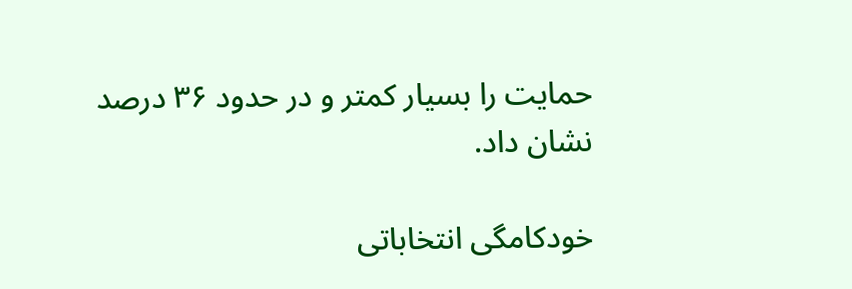حمایت را بسیار کمتر و در حدود ۳۶ درصد نشان داد.

خودکامگی انتخاباتی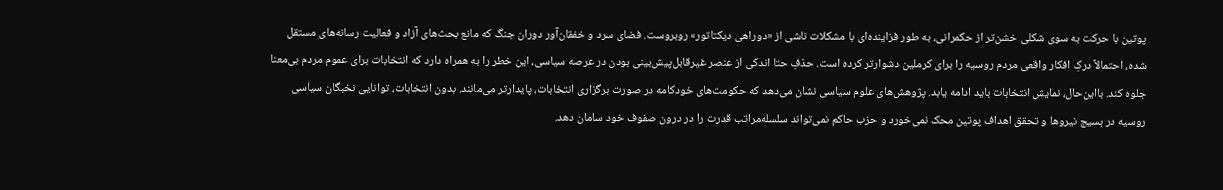پوتین با حرکت به سوی شکلی خشن‌تر از حکمرانی، به طور فزاینده‌ای با مشکلات ناشی از «دوراهی دیکتاتور» روبروست. فضای سرد و خفقان‌آور دوران جنگ که مانع بحث‌های آزاد و فعالیت رسانه‌های مستقل شده، احتمالاً درکِ افکار واقعی مردم روسیه را برای کرملین دشوارتر کرده است. حذفِ حتا اندکی از عنصر غیرقابل‌پیش‌بینی بودن در عرصه سیاسی، این خطر را به همراه دارد که انتخابات برای عموم مردم بی‌معنا جلوه کند. بااین‌حال، نمایش انتخابات باید ادامه یابد. پژوهش‌های علوم سیاسی نشان می‌دهد که حکومت‌های خودکامه در صورت برگزاری انتخابات، پایدارتر می‌مانند. بدون انتخابات، توانایی نخبگان سیاسی روسیه در بسیج نیروها و تحقق اهداف پوتین محک نمی‌خورد و حزب حاکم نمی‌تواند سلسله‌مراتب قدرت را در درون صفوف خود سامان دهد.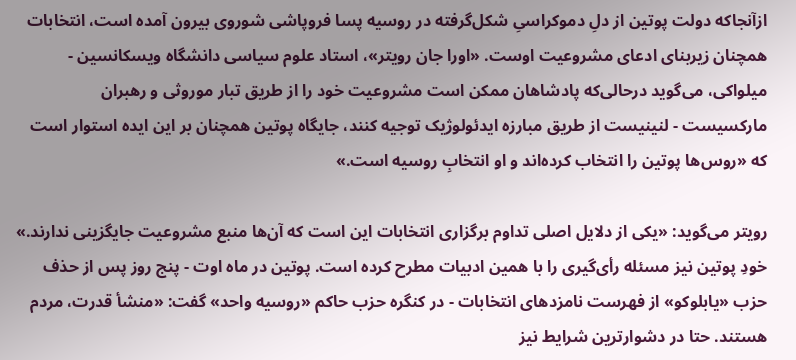ازآنجاکه دولت پوتین از دلِ دموکراسیِ شکل‌گرفته در روسیه پسا فروپاشی شوروی بیرون آمده است، انتخابات همچنان زیربنای ادعای مشروعیت اوست. «اورا جان رویتر»، استاد علوم سیاسی دانشگاه ویسکانسین - میلواکی، می‌گوید درحالی‌که پادشاهان ممکن است مشروعیت خود را از طریق تبار موروثی و رهبران مارکسیست - لنینیست از طریق مبارزه ایدئولوژیک توجیه کنند، جایگاه پوتین همچنان بر این ایده استوار است که «روس‌ها پوتین را انتخاب کرده‌اند و او انتخابِ روسیه است.»

رویتر می‌گوید: «یکی از دلایل اصلی تداوم برگزاری انتخابات این است که آن‌ها منبع مشروعیت جایگزینی ندارند.» خودِ پوتین نیز مسئله رأی‌گیری را با همین ادبیات مطرح کرده است. پوتین در ماه اوت - پنج روز پس از حذف حزب «یابلوکو» از فهرست نامزدهای انتخابات - در کنگره حزب حاکم «روسیه واحد» گفت: «منشأ قدرت، مردم هستند. حتا در دشوارترین شرایط نیز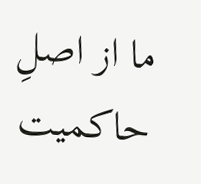ما از اصلِ حاکمیت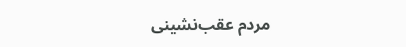مردم عقب‌نشینی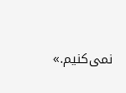نمی‌کنیم.»